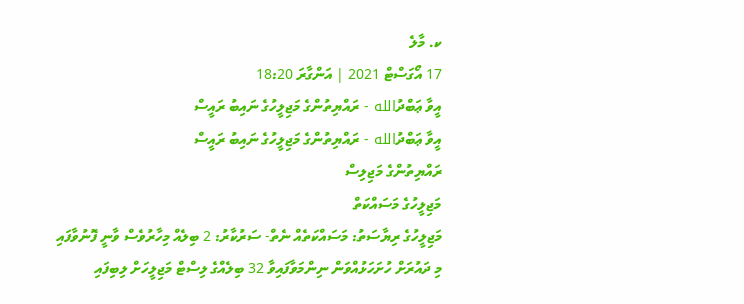ކ. މާލެ
17 އޯގަސްޓް 2021 | އަންގާރަ 18:20
އީވާ ޢަބްދުالله - ރައްޔިތުންގެ މަޖިލީހުގެ ނައިބު ރައީސް
އީވާ ޢަބްދުالله - ރައްޔިތުންގެ މަޖިލީހުގެ ނައިބު ރައީސް
ރައްޔިތުންގެ މަޖިލިސް
މަޖިލީހުގެ މަސައްކަތް
މަޖިލީހުގެ ރިޔާސަތު: މަސައްކަތެއް ނެތް- ސަރުކާރު: 2 ބިލެއް މިހާރުވެސް ވާނީ ފޮނުވާފައި
މި ދައުރަށް ހުށަހަޅުއްވަން ނިންމަވާފައިވާ 32 ބިލެއްގެ ލިސްޓް މަޖިލީހަށް ލިބިފައި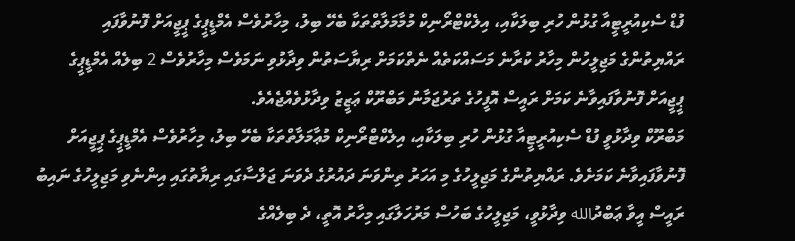ފުޑް ސެކިއުރީޓީއާ ގުޅުން ހުރި ބިލަކާއި، އިލެކްޓްރޯނިކް މުމާމަލާތްތަކާ ބެހޭ ބިލު، މިހާރުވެސް އެމްޑީޕީގެ ޕީޖީއަށް ފޮނުވާފައި
ރައްޔިތުންގެ މަޖިލީހުން މިހާރު ކުރާނެ މަސައްކަތެއް ނެތްކަމަށް ރިޔާސަތުން ވިދާޅުވި ނަމަވެސް މިހާރުވެސް 2 ބިލެއް އެމްޑީޕީގެ ޕީޖީއަށް ފޮނުވާފައިވާނެ ކަމަށް ރައީސް އޮފީހުގެ ތަރުޖަމާނު މަބްރޫކް ޢަޒީޒު ވިދާޅުވެއްޖެއެވެ.
މަބްރޫކް ވިދާޅުވީ ފުޑް ސެކިއުރީޓީއާ ގުޅުން ހުރި ބިލަކާއި، އިލެކްޓްރޯނިކް މުޢާމަލާތްތަކާ ބެހޭ ބިލު، މިހާރުވެސް އެމްޑީޕީގެ ޕީޖީއަށް ފޮނުވާފައިވާނެ ކަމަށެވެ. ރައްޔިތުންގެ މަޖިލީހުގެ މި އަހަރު ތިންވަނަ ދައުރުގެ ދެވަނަ ޖަލްސާގައި ރިޔާތުގައި އިންނެވި މަޖިލީހުގެ ނައިބު ރައީސް އީވާ ޢަބްދުالله ވިދާޅުވީ، މަޖިލީހުގެ ބަހުސް މަރުހަލާގައި މިހާރު އޮތީ، ދެ ބިލެއްގެ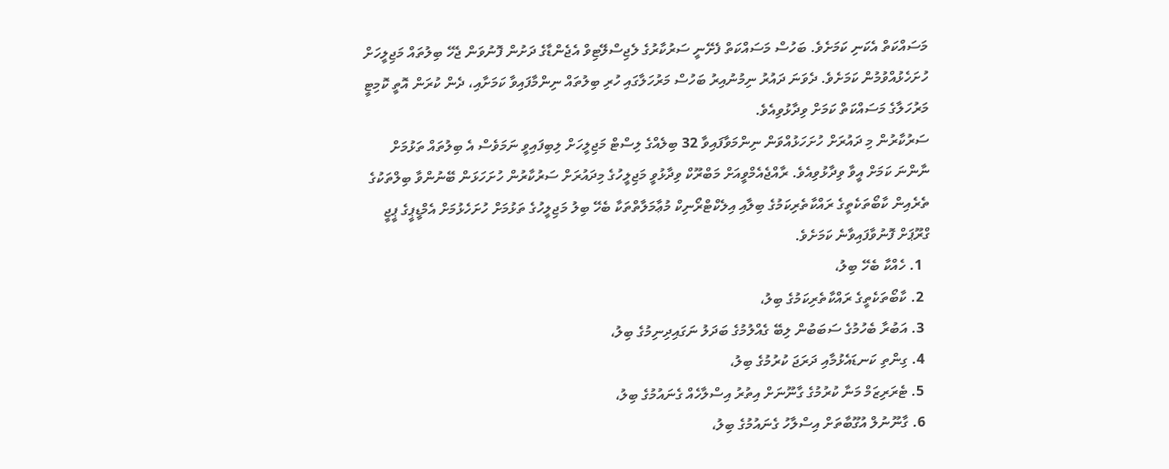މަސައްކަތް އެކަނި ކަމަށެވެ. ބަހުސް މަސައްކަތް ފެށޭނީ ސަރުކާރުގެ ލެޖިސްލޭޓިވް އެޖެންޑާގެ ދަށުން ފޮނުވަން ޖެހޭ ބިލުތައް މަޖިލީހަށް ހުށަހެޅުއްވުމުން ކަމަށެވެ. ދެވަނަ ދައުރު ނިމުނުއިރު ބަހުސް މަރުހަލާގައި ހުރި ބިލުތައް ނިންމާފައިވާ ކަމަށާއި، ދެން ކުރަން އޮތީ ކޮމިޓީ މަރުހަލާގެ މަސައްކަތް ކަމަށް ވިދާޅުވިއެވެ.
ސަރުކާރުން މި ދައުރަށް ހުށަހަޅުއްވަން ނިންމަވާފައިވާ 32 ބިލެއްގެ ލިސްޓް މަޖިލީހަށް ލިބިފައިވީ ނަމަވެސް އެ ބިލުތައް ތަޅުމަށް ނާންނަ ކަމަށް އީވާ ވިދާޅުވިއެވެ. ރާއްޖެއެމްވީއަށް މަބްރޫކް ވިދާޅުވީ މަޖިލީހުގެ މިދައުރަށް ސަރުކާރުން ހުށަހަޅަން ބޭނުންވާ ބިލްތަކުގެ ތެރެއިން ކާބޯތަކެތީގެ ރައްކާތެރިކަމުގެ ބިލާއި އިލެކްޓްރޯނިކް މުޢާމަލާތްތަކާ ބެހޭ ބިލު މަޖިލީހުގެ ތަޅުމަށް ހުށަހެޅުމަށް އެމްޑީޕީގެ ޕީޖީ ގްރޫޕަށް ފޮނުވާފައިވާނެ ކަމަށެވެ.
  1. ހެއްކާ ބެހޭ ބިލު،
  2. ކާބޯތަކެތީގެ ރައްކާތެރިކަމުގެ ބިލު،
  3. އަބުރާ ބެހުމުގެ ސަބަބުން ލިބޭ ގެއްލުމުގެ ބަދަލު ނަގައިދިނިމުގެ ބިލު،
  4. ގިންތި ކަނޑައެޅުމާއި ދަރަޖަ ކުރުމުގެ ބިލު،
  5. ޓެރަރިޒަމް މަނާ ކުރުމުގެ ގާނޫނަށް އިތުރު އިސްލާހެއް ގެނައުމުގެ ބިލު،
  6. ގާނޫނުލް އުގޫބާތަށް އިސްލާހު ގެނައުމުގެ ބިލު،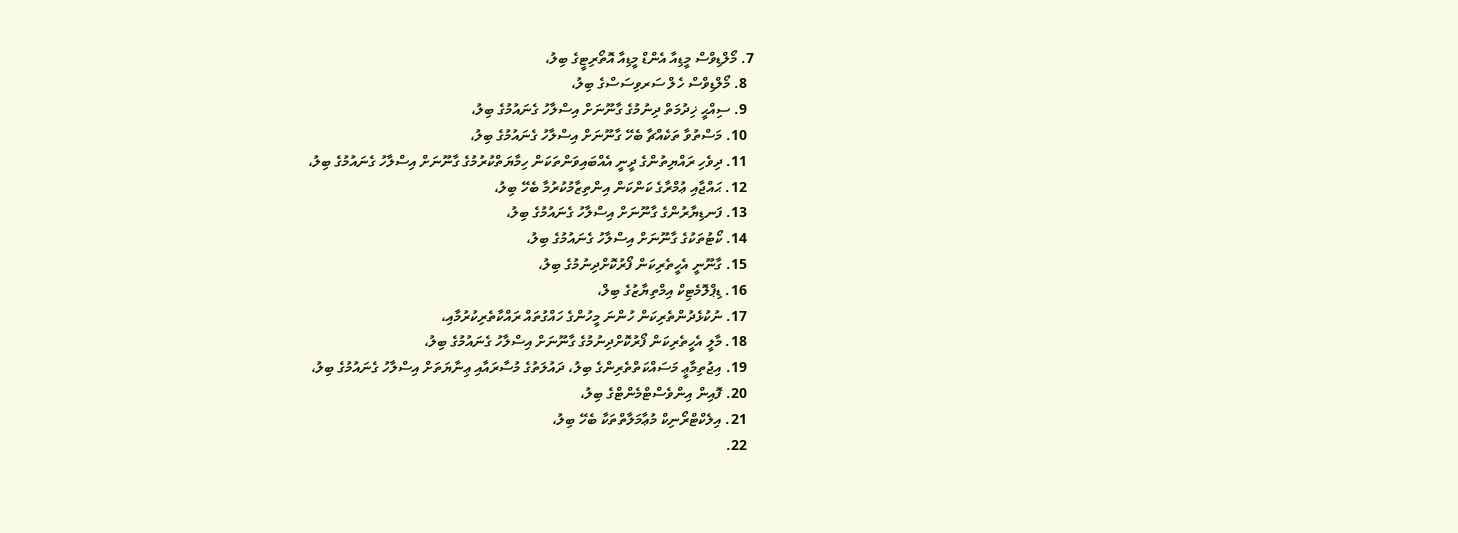7. މޯލްޑިވްސް މީޑިއާ އެންޑް މީޑިއާ އޮތޯރިޓީގެ ބިލު،
  8. މޯލްޑިވްސް ހެލް ސަރވިސަސްގެ ބިލު،
  9. ސިއްޙީ ޚިދުމަތް ދިނުމުގެ ގާނޫނަށް އިސްލާހު ގެނައުމުގެ ބިލު،
  10. މަސްތުވާ ތަކެއްޗާ ބެހޭ ގާނޫނަށް އިސްލާހު ގެނައުމުގެ ބިލު،
  11. ދިވެހި ރައްޔިތުންގެ ދީނީ އެއްބައިވަންތަކަން ހިމާޔަތްކުރުމުގެ ގާނޫނަށް އިސްލާހު ގެނައުމުގެ ބިލު،
  12. ޙައްޖާއި ޢުމްރާގެ ކަންކަން އިންތިޒާމުކުރުމާ ބެހޭ ބިލު،
  13. ފަނޑިޔާރުންގެ ގާނޫނަށް އިސްލާހު ގެނައުމުގެ ބިލު،
  14. ކޯޓުތަކުގެ ގާނޫނަށް އިސްލާހު ގެނައުމުގެ ބިލު،
  15. ގާނޫނީ އެހީތެރިކަން ފޯރުކޮށްދިނުމުގެ ބިލު،
  16. ޑިޕްލޮމެޓިކް އިމްތިޔާޒުގެ ބިލް،
  17. ނުކުޅެދުންތެރިކަން ހުންނަ މީހުންގެ ހައްގުތައް ރައްކާތެރިކުރުމާއި،
  18. މާލީ އެހީތެރިކަން ފޯރުކޮށްދިނުމުގެ ގާނޫނަށް އިސްލާހު ގެނައުމުގެ ބިލު،
  19. އިޖުތިމާޢީ މަސައްކަތްތެރިންގެ ބިލު، ދައުލަތުގެ މުސާރައާއި ޢިނާޔަތަށް އިސްލާހު ގެނައުމުގެ ބިލު،
  20. ފޮއިން އިންވެސްޓްމެންޓްގެ ބިލު،
  21. އިލެކްޓްރޯނިކް މުޢާމަލާތްތަކާ ބެހޭ ބިލު،
  22.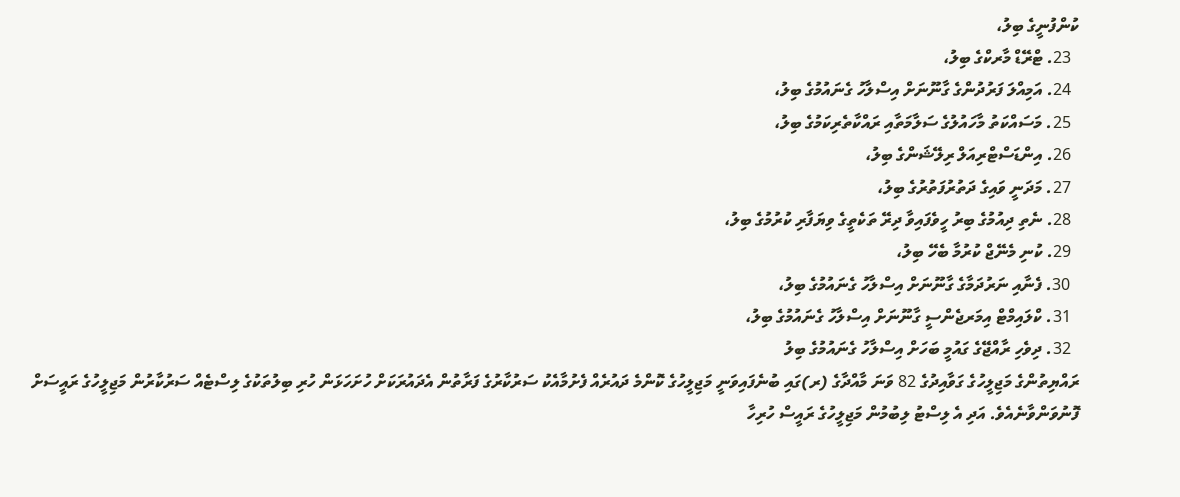ކުންފުނީގެ ބިލު،
  23. ޓްރޭޑް މާރކްގެ ބިލު،
  24. އަމިއްލަ ފަރުދުންގެ ގާނޫނަށް އިސްލާހު ގެނައުމުގެ ބިލު،
  25. މަސައްކަތު މާހައުލުގެ ސަލާމަތާއި ރައްކާތެރިކަމުގެ ބިލު،
  26. އިންޑަސްޓްރިއަލް ރިލޭޝަންގެ ބިލު،
  27. މަދަނީ ވައިގެ ދަތުރުފަތުރުގެ ބިލު،
  28. ނެތި ދިއުމުގެ ބިރު ހީވެފައިވާ ދިރޭ ތަކެތީގެ ވިޔަފާރި ކުރުމުގެ ބިލު،
  29. ކުނި މެނޭޖް ކުރުމާ ބެހޭ ބިލު،
  30. ފެނާއި ނަރުދަމާގެ ގާނޫނަށް އިސްލާހު ގެނައުމުގެ ބިލު،
  31. ކްލައިމްޓް އިމަރޖެންސީ ގާނޫނަށް އިސްލާހު ގެނައުމުގެ ބިލު،
  32. ދިވެހި ރާއްޖޭގެ ގައުމީ ބަހަށް އިސްލާހު ގެނައުމުގެ ބިލު
ރައްޔިތުންގެ މަޖިލީހުގެ ގަވާއިދުގެ 82 ވަނަ މާއްދާގެ (ރ)ގައި ބުނެފައިވަނީ މަޖިލީހުގެ ކޮންމެ ދައުރެއް ފެށުމާއެކު ސަރުކާރުގެ ފަރާތުން އެދައުރަކަށް ހުށަހަޅަން ހުރި ބިލުތަކުގެ ލިސްޓެއް ސަރުކާރުން މަޖިލީހުގެ ރައީސަށް ފޮނުވަންވާނެއެވެ. އަދި އެ ލިސްޓު ލިބުމުން މަޖިލީހުގެ ރައީސް ހުރިހާ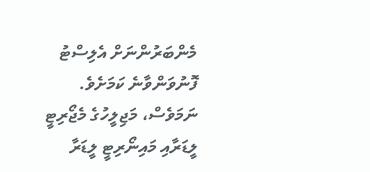މެންބަރުންނަށް އެލިސްޓު ފޮނުވަންވާނެ ކަމަށެވެ. ނަމަވެސް، މަޖިލީހުގެ މެޖޯރިޓީ ލީޑަރާއި މައިނޯރިޓީ ލީޑަރާ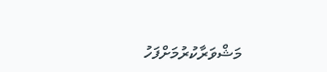މަޝްވަރާކުރުމަށްފަހު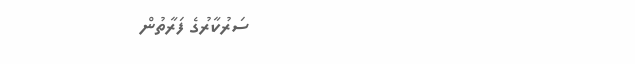ސަރުކާރުގެ ފަރާތުން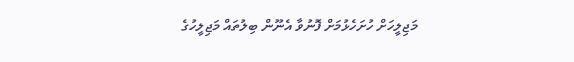މަޖިލީހަށް ހުށަހެޅުމަށް ފޮނުވާ އެނޫން ބިލުތައް މަޖިލީހުގެ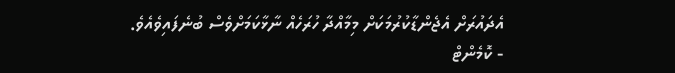އެދައުރަށް އެޖެންޑާކުރުމަކަށް މިމާއްދާ ހުރަހެއް ނާޅާކަމަށްވެސް ބުނެފައިވެއެވެ.
- ކޮމެންޓް